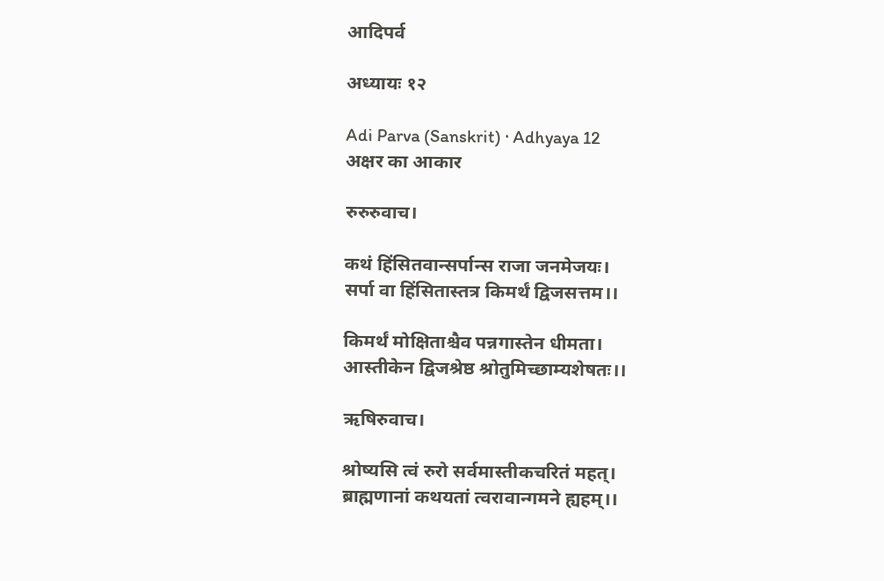आदिपर्व

अध्यायः १२

Adi Parva (Sanskrit) · Adhyaya 12
अक्षर का आकार

रुरुरुवाच।

कथं हिंसितवान्सर्पान्स राजा जनमेजयः।
सर्पा वा हिंसितास्तत्र किमर्थं द्विजसत्तम।।

किमर्थं मोक्षिताश्चैव पन्नगास्तेन धीमता।
आस्तीकेन द्विजश्रेष्ठ श्रोतुमिच्छाम्यशेषतः।।

ऋषिरुवाच।

श्रोष्यसि त्वं रुरो सर्वमास्तीकचरितं महत्।
ब्राह्मणानां कथयतां त्वरावान्गमने ह्यहम्।।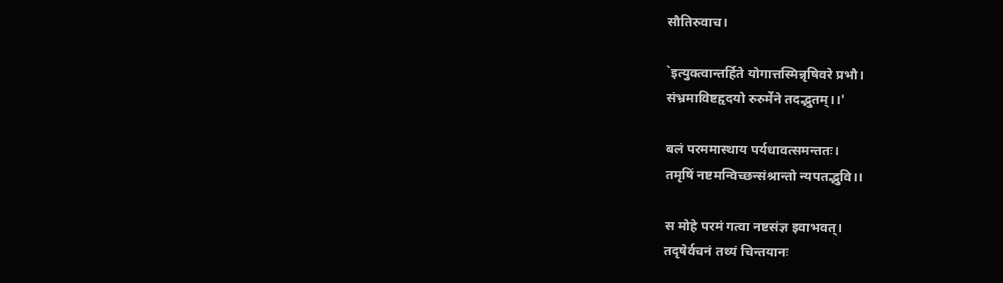सौतिरुवाच।

`इत्युक्त्वान्तर्हिते योगात्तस्मिन्नृषिवरे प्रभौ।
संभ्रमाविष्टहृदयो रुरुर्मेने तदद्भुतम्।।'

बलं परममास्थाय पर्यधावत्समन्ततः।
तमृषिं नष्टमन्विच्छन्संश्रान्तो न्यपतद्भुवि।।

स मोहे परमं गत्वा नष्टसंज्ञ इवाभवत्।
तदृषेर्वचनं तथ्यं चिन्तयानः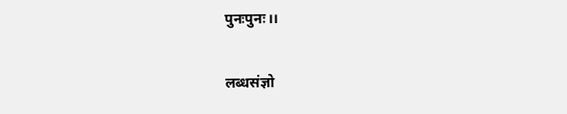पुनःपुनः।।

लब्धसंज्ञो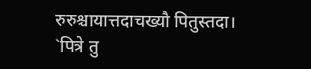रुरुश्चायात्तदाचख्यौ पितुस्तदा।
`पित्रे तु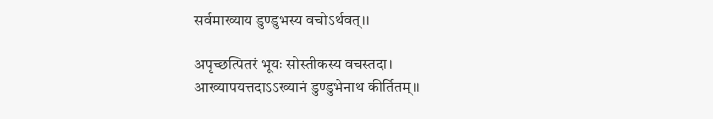सर्वमाख्याय डुण्डुभस्य वचोऽर्थवत्।।

अपृच्छत्पितरं भूयः सोस्तीकस्य वचस्तदा।
आख्यापयत्तदाऽऽख्यानं डुण्डुभेनाथ कीर्तितम्।।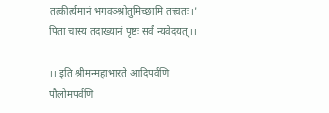तत्कीर्त्यमानं भगवञ्श्रोतुमिच्छामि तत्त्वतः।'
पिता चास्य तदाख्यानं पृष्टः सर्वं न्यवेदयत्।।

।। इति श्रीमन्महाभारते आदिपर्वणि
पौलोमपर्वणि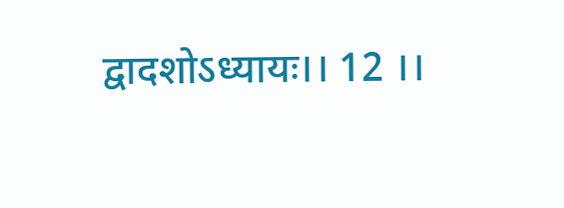द्वादशोऽध्यायः।। 12 ।।